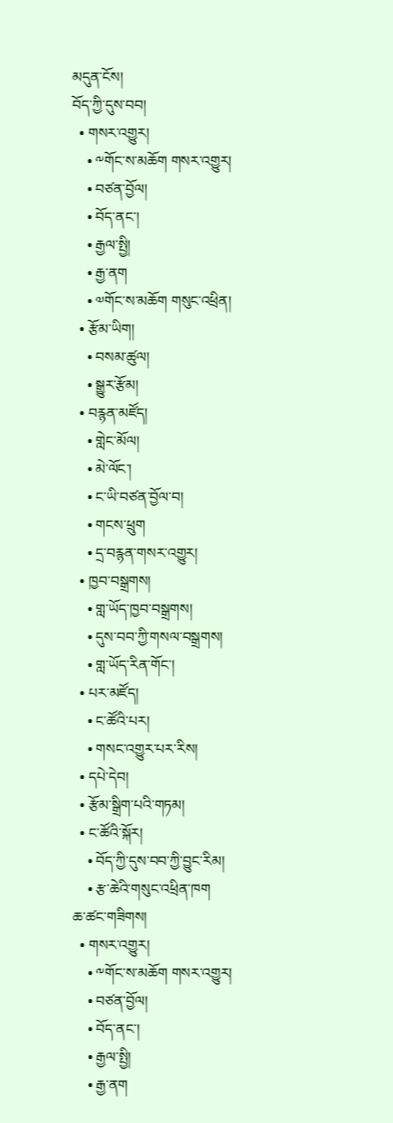མདུན་ངོས།
བོད་ཀྱི་དུས་བབ།
  • གསར་འགྱུར།
    • ༸གོང་ས་མཆོག གསར་འགྱུར།
    • བཙན་བྱོལ།
    • བོད་ནང་།
    • རྒྱལ་སྤྱི།
    • རྒྱ་ནག
    • ༧གོང་ས་མཆོག གསུང་འཕྲིན།
  • རྩོམ་ཡིག།
    • བསམ་ཚུལ།
    • སྒྱུར་རྩོམ།
  • བརྙན་མཛོད།
    • གླེང་མོལ།
    • མེ་ལོང་།
    • ང་ཡི་བཙན་བྱོལ་བ།
    • གངས་ཕྲུག
    • དྲ་བརྙན་གསར་འགྱུར།
  • ཁྱབ་བསྒྲགས།
    • གླ་ཡོད་ཁྱབ་བསྒྲགས།
    • དུས་བབ་ཀྱི་གསལ་བསྒྲགས།
    • གླ་ཡོད་རིན་གོང་།
  • པར་མཛོད།
    • ང་ཚོའི་པར།
    • གསང་འགྱུར་པར་རིས།
  • དཔེ་དེབ།
  • རྩོམ་སྒྲིག་པའི་གཏམ།
  • ང་ཚོའི་སྐོར།
    • བོད་ཀྱི་དུས་བབ་ཀྱི་བྱུང་རིམ།
    • རྩ་ཆེའི་གསུང་འཕྲིན་ཁག
ཆ་ཚང་གཟིགས།
  • གསར་འགྱུར།
    • ༸གོང་ས་མཆོག གསར་འགྱུར།
    • བཙན་བྱོལ།
    • བོད་ནང་།
    • རྒྱལ་སྤྱི།
    • རྒྱ་ནག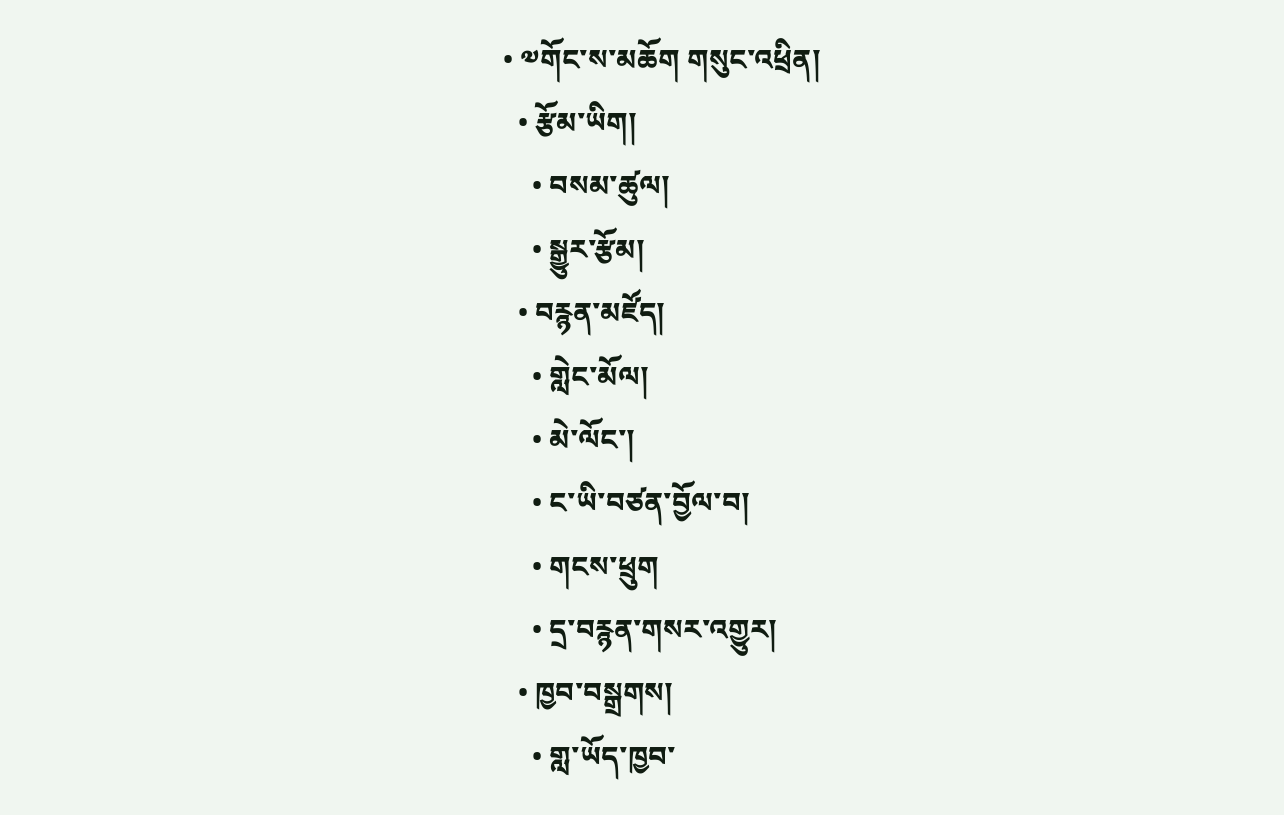• ༧གོང་ས་མཆོག གསུང་འཕྲིན།
  • རྩོམ་ཡིག།
    • བསམ་ཚུལ།
    • སྒྱུར་རྩོམ།
  • བརྙན་མཛོད།
    • གླེང་མོལ།
    • མེ་ལོང་།
    • ང་ཡི་བཙན་བྱོལ་བ།
    • གངས་ཕྲུག
    • དྲ་བརྙན་གསར་འགྱུར།
  • ཁྱབ་བསྒྲགས།
    • གླ་ཡོད་ཁྱབ་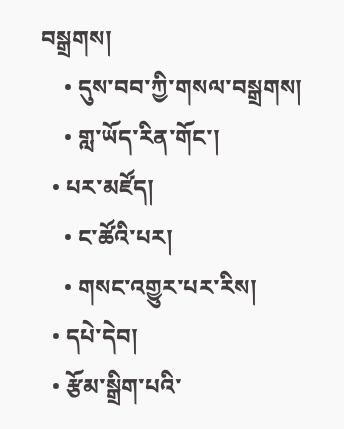བསྒྲགས།
    • དུས་བབ་ཀྱི་གསལ་བསྒྲགས།
    • གླ་ཡོད་རིན་གོང་།
  • པར་མཛོད།
    • ང་ཚོའི་པར།
    • གསང་འགྱུར་པར་རིས།
  • དཔེ་དེབ།
  • རྩོམ་སྒྲིག་པའི་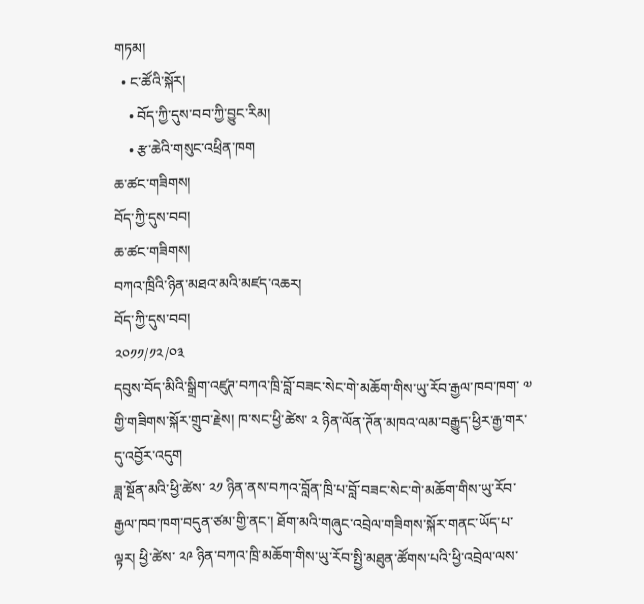གཏམ།
  • ང་ཚོའི་སྐོར།
    • བོད་ཀྱི་དུས་བབ་ཀྱི་བྱུང་རིམ།
    • རྩ་ཆེའི་གསུང་འཕྲིན་ཁག
ཆ་ཚང་གཟིགས།
བོད་ཀྱི་དུས་བབ།
ཆ་ཚང་གཟིགས།
བཀའ་ཁྲིའི་ཉིན་མཐའ་མའི་མཛད་འཆར།
བོད་ཀྱི་དུས་བབ།
༢༠༡༡/༡༢/༠༣
དབུས་བོད་མིའི་སྒྲིག་འཛུཊ་བཀའ་ཁྲི་བློ་བཟང་སེང་གེ་མཆོག་གིས་ཡུ་རོབ་རྒྱལ་ཁབ་ཁག་ ༧ གྱི་གཟིགས་སྐོར་གྲུབ་རྗེས། ཁ་སང་ཕྱི་ཚེས་ ༢ ཉིན་ལོན་ཊོན་མཁའ་ལམ་བརྒྱུད་ཕྱིར་རྒྱ་གར་དུ་འབྱོར་འདུག
ཟླ་སྔོན་མའི་ཕྱི་ཚེས་ ༢༡ ཉིན་ནས་བཀའ་བློན་ཁྲི་པ་བློ་བཟང་སེང་གེ་མཆོག་གིས་ཡུ་རོབ་རྒྱལ་ཁབ་ཁག་བདུན་ཙམ་གྱི་ནང་། ཐོག་མའི་གཞུང་འབྲེལ་གཟིགས་སྐོར་གནང་ཡོད་པ་ལྟར། ཕྱི་ཚེས་ ༢༩ ཉིན་བཀའ་ཁྲི་མཆོག་གིས་ཡུ་རོབ་སྤྱི་མཐུན་ཚོགས་པའི་ཕྱི་འབྲེལ་ལས་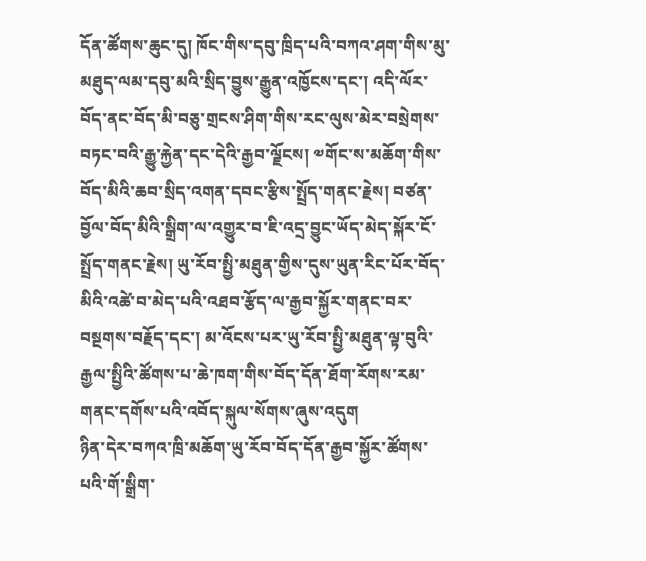དོན་ཚོགས་ཆུང་དུ། ཁོང་གིས་དབུ་ཁྲིད་པའི་བཀའ་ཤག་གིས་མུ་མཐུད་ལམ་དབུ་མའི་སྲིད་བྱུས་རྒྱུན་འཁྱོངས་དང་། འདི་ལོར་བོད་ནང་བོད་མི་བཅུ་གྲངས་ཤིག་གིས་རང་ལུས་མེར་བསྲེགས་བཏང་བའི་རྒྱུ་རྐྱེན་དང་དེའི་རྒྱབ་ལྗོངས། ༧གོང་ས་མཆོག་གིས་བོད་མིའི་ཆབ་སྲིད་འགན་དབང་རྩིས་སྤྲོད་གནང་རྗེས། བཙན་བྱོལ་བོད་མིའི་སྒྲིག་ལ་འགྱུར་བ་ཇི་འདྲ་བྱུང་ཡོད་མེད་སྐོར་ངོ་སྤྲོད་གནང་རྗེས། ཡུ་རོབ་སྤྱི་མཐུན་གྱིས་དུས་ཡུན་རིང་པོར་བོད་མིའི་འཚེ་བ་མེད་པའི་འཐབ་རྩོད་ལ་རྒྱབ་སྐྱོར་གནང་བར་བསྔགས་བརྗོད་དང་། མ་འོངས་པར་ཡུ་རོབ་སྤྱི་མཐུན་ལྟ་བུའི་རྒྱལ་སྤྱིའི་ཚོགས་པ་ཆེ་ཁག་གིས་བོད་དོན་ཐོག་རོགས་རམ་གནང་དགོས་པའི་འབོད་སྐུལ་སོགས་ཞུས་འདུག
ཉིན་དེར་བཀའ་ཁྲི་མཆོག་ཡུ་རོབ་བོད་དོན་རྒྱབ་སྐྱོར་ཚོགས་པའི་གོ་སྒྲིག་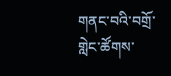གནང་བའི་བགྲོ་གླེང་ཚོགས་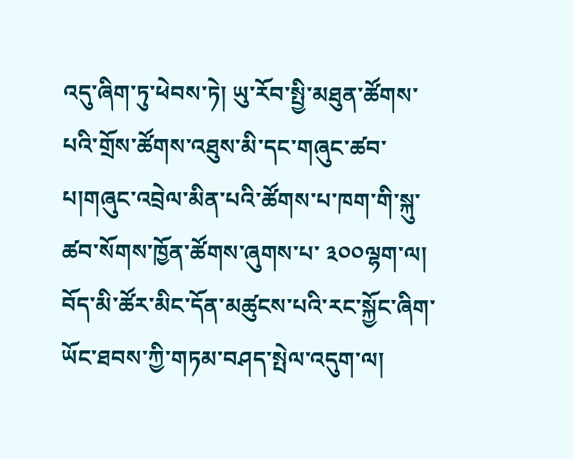འདུ་ཞིག་ཏུ་ཕེབས་ཏེ། ཡུ་རོབ་སྤྱི་མཐུན་ཚོགས་པའི་གྲོས་ཚོགས་འཐུས་མི་དང་གཞུང་ཚབ་པ།གཞུང་འབྲེལ་མིན་པའི་ཚོགས་པ་ཁག་གི་སྐུ་ཚབ་སོགས་ཁྱོན་ཚོགས་ཞུགས་པ་ ༣༠༠ལྷག་ལ། བོད་མི་ཚོར་མིང་དོན་མཚུངས་པའི་རང་སྐྱོང་ཞིག་ཡོང་ཐབས་ཀྱི་གཏམ་བཤད་སྤེལ་འདུག་ལ།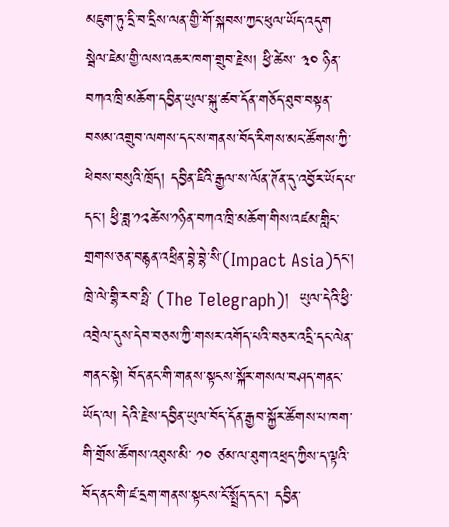མཇུག་ཏུ་དྲི་བ་དྲིས་ལན་གྱི་གོ་སྐབས་ཀྱང་ཕུལ་ཡོད་འདུག
སྦེལ་ཇེམ་གྱི་ལས་འཆར་ཁག་གྲུབ་རྗེས། ཕྱི་ཚེས་ ༣༠ ཉིན་བཀའ་ཁྲི་མཆོག་དབྱིན་ཡུལ་སྐུ་ཚབ་དོན་གཅོད་ཐུབ་བསྟན་བསམ་འགྲུབ་ལགས་དང་ས་གནས་བོད་རིགས་མང་ཚོགས་ཀྱི་ཕེབས་བསུའི་ཁྲོད། དབྱིན་ཇིའི་རྒྱལ་ས་ལོན་ཊོན་དུ་འབྱོར་ཡོད་པ་དང་། ཕྱི་ཟླ་༡༢ཚེས་༡ཉིན་བཀའ་ཁྲི་མཆོག་གིས་འཛམ་གླིང་གྲགས་ཅན་བརྙན་འཕྲིན་བྷེ་བྷེ་སི་(Impact Asia)དང་།  ཁྲེ་ལེ་གྷི་རབ་ཧྥི་ (The Telegraph)།  ཡུལ་དེའི་ཕྱི་འབྲེལ་དུས་དེབ་བཅས་ཀྱི་གསར་འགོད་པའི་བཅར་འདྲི་དང་ལེན་གནང་སྟེ། བོད་ནང་གི་གནས་སྟངས་སྐོར་གསལ་བཤད་གནང་ཡོད་ལ། དེའི་རྗེས་དབྱིན་ཡུལ་བོད་དོན་རྒྱབ་སྐྱོར་ཚོགས་པ་ཁག་གི་གྲོས་ཚོགས་འཐུས་མི་ ༡༠ ཙམ་ལ་ཐུག་འཕྲད་ཀྱིས་ད་ལྟའི་བོད་ནང་གི་ཛ་དྲག་གནས་སྟངས་ངོ་སྤྲོད་དང་། དབྱིན་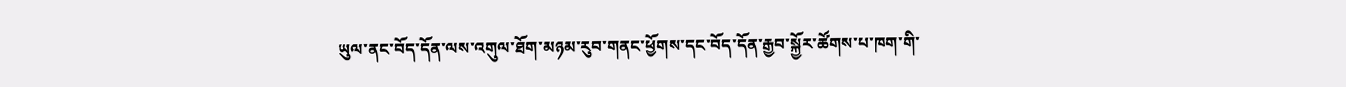ཡུལ་ནང་བོད་དོན་ལས་འགུལ་ཐོག་མཉམ་རུབ་གནང་ཕྱོགས་དང་བོད་དོན་རྒྱབ་སྐྱོར་ཚོགས་པ་ཁག་གི་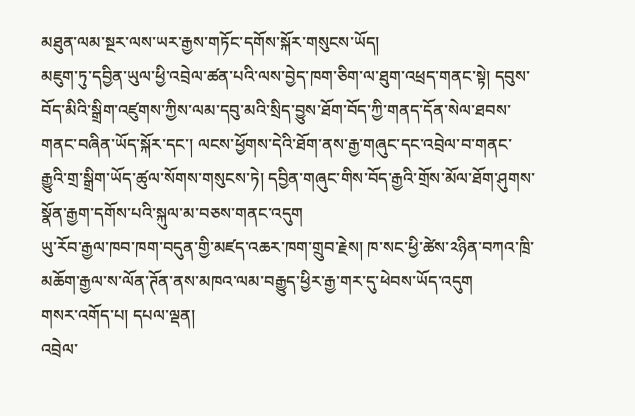མཐུན་ལམ་སྔར་ལས་ཡར་རྒྱས་གཏོང་དགོས་སྐོར་གསུངས་ཡོད།
མཇུག་ཏུ་དབྱིན་ཡུལ་ཕྱི་འབྲེལ་ཚན་པའི་ལས་བྱེད་ཁག་ཅིག་ལ་ཐུག་འཕྲད་གནང་སྟེ། དབུས་བོད་མིའི་སྒྲིག་འཛུགས་ཀྱིས་ལམ་དབུ་མའི་སྲིད་བྱུས་ཐོག་བོད་ཀྱི་གནད་དོན་སེལ་ཐབས་གནང་བཞིན་ཡོད་སྐོར་དང་། ལངས་ཕྱོགས་དེའི་ཐོག་ནས་རྒྱ་གཞུང་དང་འབྲེལ་བ་གནང་རྒྱུའི་གྲ་སྒྲིག་ཡོད་ཚུལ་སོགས་གསུངས་ཏེ། དབྱིན་གཞུང་གིས་བོད་རྒྱའི་གྲོས་མོལ་ཐོག་ཤུགས་སྣོན་རྒྱག་དགོས་པའི་སྐུལ་མ་བཅས་གནང་འདུག
ཡུ་རོབ་རྒྱལ་ཁབ་ཁག་བདུན་གྱི་མཛད་འཆར་ཁག་གྲུབ་རྗེས། ཁ་སང་ཕྱི་ཚེས་༢ཉིན་བཀའ་ཁྲི་མཆོག་རྒྱལ་ས་ལོན་ཊོན་ནས་མཁའ་ལམ་བརྒྱུད་ཕྱིར་རྒྱ་གར་དུ་ཕེབས་ཡོད་འདུག
གསར་འགོད་པ། དཔལ་ལྡན།
འབྲེལ་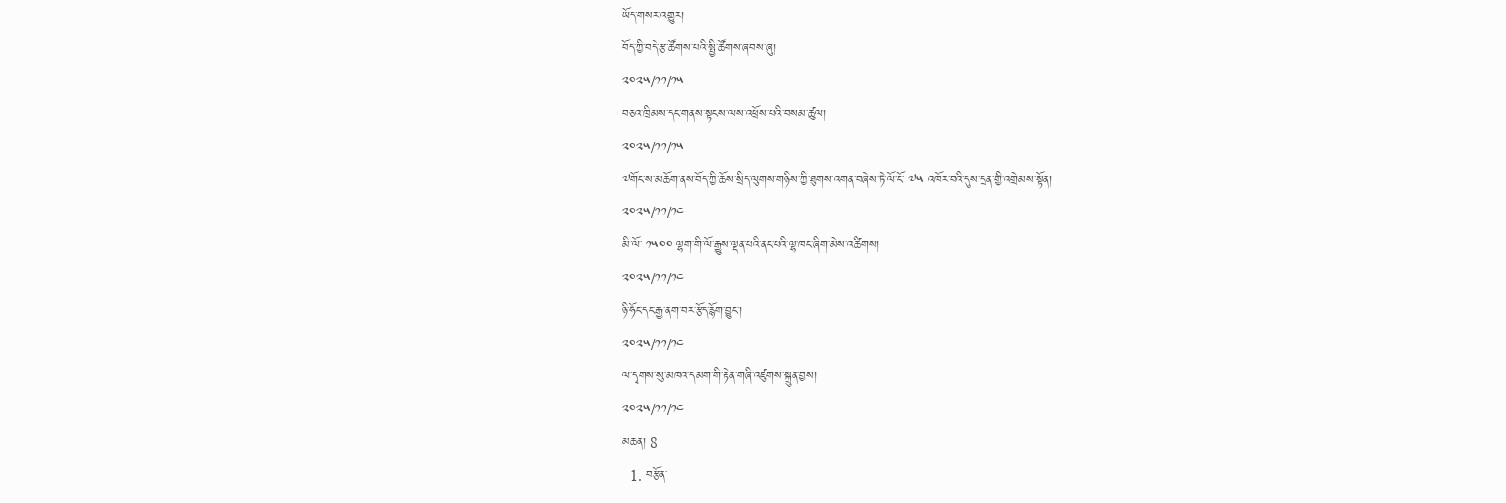ཡོད་གསར་འགྱུར།
བོད་ཀྱི་བདེ་རྩ་ཚོགས་པའི་སྤྱི་ཚོགས་ཞབས་ཞུ།
༢༠༢༥/༡༡/༡༥
བཅའ་ཁྲིམས་དང་གནས་སྟངས་ལས་འཕྲོས་པའི་བསམ་ཚུལ།
༢༠༢༥/༡༡/༡༥
༧གོང་ས་མཆོག་ནས་བོད་ཀྱི་ཆོས་སྲིད་ལུགས་གཉིས་ཀྱི་ཐུགས་འགན་བཞེས་ཏེ་ལོ་ངོ་ ༧༥ འཁོར་བའི་དུས་དྲན་གྱི་འགྲེམས་སྟོན།
༢༠༢༥/༡༡/༡༤
མི་ལོ་ ༡༥༠༠ ལྷག་གི་ལོ་རྒྱུས་ལྡན་པའི་ནང་པའི་ལྷ་ཁང་ཞིག་མེས་འཚིགས།
༢༠༢༥/༡༡/༡༤
ཉི་ཧོང་དང་རྒྱ་ནག་བར་རྩོད་རྙོག་བྱུང་།
༢༠༢༥/༡༡/༡༤
ལ་དྭགས་སུ་མཁའ་དམག་གི་རྟེན་གཞི་འཛུགས་སྐྲུན་བྱས།
༢༠༢༥/༡༡/༡༤
མཆན། 8
  1. བརྩོན་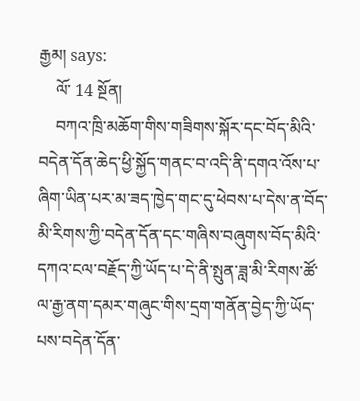རྒྱམ། says:
    ལོ་ 14 སྔོན།
    བཀའ་ཁྲི་མཆོག་གིས་གཟིགས་སྐོར་དང་བོད་མིའི་བདེན་དོན་ཆེད་ཕྱི་སྐྱོད་གནང་བ་འདི་ནི་དགའ་འོས་པ་ཞིག་ཡིན་པར་མ་ཟད་ཁྱེད་གང་དུ་ཕེབས་པ་དེས་ན་བོད་མི་རིགས་ཀྱི་བདེན་དོན་དང་གཞིས་བཞུགས་བོད་མིའི་དཀའ་ངལ་བརྗོད་ཀྱི་ཡོད་པ་དེ་ནི་སྤུན་ཟླ་མི་རིགས་ཚོ་ལ་རྒྱ་ནག་དམར་གཞུང་གིས་དྲག་གནོན་བྱེད་ཀྱི་ཡོད་པས་བདེན་དོན་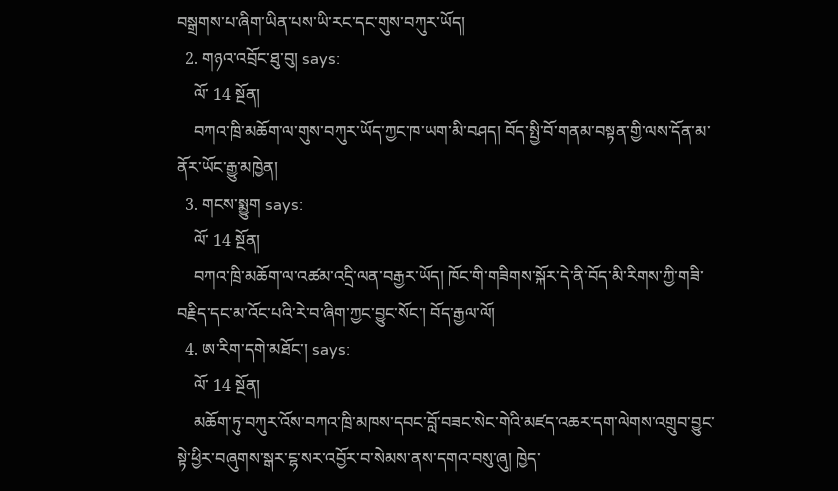བསྒྲགས་པ་ཞིག་ཡིན་པས་ཡི་རང་དང་གུས་བཀུར་ཡོད།
  2. གཉའ་འབྲོང་ཐུ་བུ། says:
    ལོ་ 14 སྔོན།
    བཀའ་ཁྲི་མཆོག་ལ་གུས་བཀུར་ཡོད་ཀྱང་ཁ་ཡག་མི་བཤད། བོད་སྤྱི་བོ་གནམ་བསྟན་གྱི་ལས་དོན་མ་ནོར་ཡོང་རྒྱུ་མཁྱེན།
  3. གངས་སྨྱུག says:
    ལོ་ 14 སྔོན།
    བཀའ་ཁྲི་མཆོག་ལ་འཚམ་འདྲི་ལན་བརྒྱར་ཡོད། ཁོང་གི་གཟིགས་སྐོར་དེ་ནི་བོད་མི་རིགས་ཀྱི་གཟི་བརྗིད་དང་མ་འོང་པའི་རེ་བ་ཞིག་ཀྱང་བྱུང་སོང་། བོད་རྒྱལ་ལོ།
  4. ཨ་རིག་དགེ་མཐོང་། says:
    ལོ་ 14 སྔོན།
    མཆོག་ཏུ་བཀུར་འོས་བཀའ་ཁྲི་མཁས་དབང་བློ་བཟང་སེང་གེའི་མཛད་འཆར་དག་ལེགས་འགྲུབ་བྱུང་སྟེ་ཕྱིར་བཞུགས་སྒར་ངྷ་སར་འབྱོར་བ་སེམས་ནས་དགའ་བསུ་ཞུ། ཁྱེད་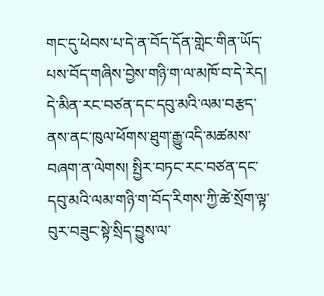གང་དུ་ཕེབས་པ་དེ་ན་བོད་དོན་གླེང་གིན་ཡོད་པས་བོད་གཞིས་བྱེས་གཉི་ག་ལ་མཁོ་བ་དེ་རེད། དེ་མིན་རང་བཙན་དང་དབུ་མའི་ལམ་བརྩད་ནས་ནང་ཁུལ་ཕོགས་ཐུག་རྒྱུ་འདི་མཚམས་བཞག་ན་ལེགས། སྤྱིར་བཏང་རང་བཙན་དང་དབུ་མའི་ལམ་གཉི་ག་བོད་རིགས་ཀྱི་ཚེ་སྲོག་ལྟ་བུར་བཟུང་སྟེ་སྲིད་བྱུས་ལ་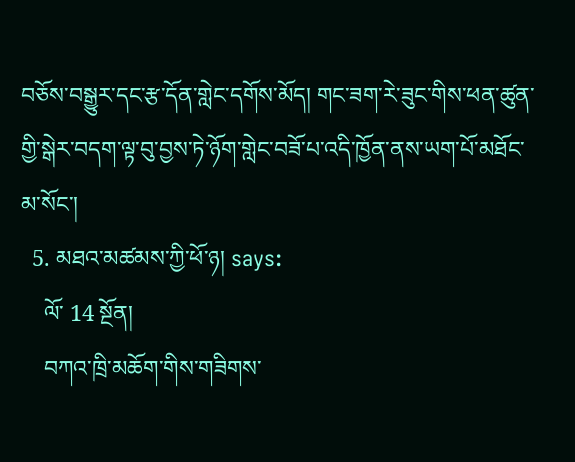བཅོས་བསྒྱུར་དང་རྩ་དོན་གླེང་དགོས་མོད། གང་ཟག་རེ་ཟུང་གིས་ཕན་ཚུན་གྱི་སྒེར་བདག་ལྟ་བུ་བྱས་ཏེ་ཉོག་གླེང་བཟོ་པ་འདི་ཁྱོན་ནས་ཡག་པོ་མཐོང་མ་སོང་།
  5. མཐའ་མཚམས་ཀྱི་ཕོ་ཉ། says:
    ལོ་ 14 སྔོན།
    བཀའ་ཁྲི་མཆོག་གིས་གཟིགས་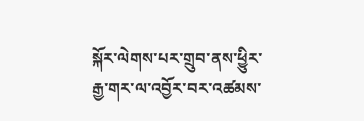སྐོར་ལེགས་པར་གྲུབ་ནས་ཕྱིུར་རྒྱ་གར་ལ་འབྱོར་བར་འཚམས་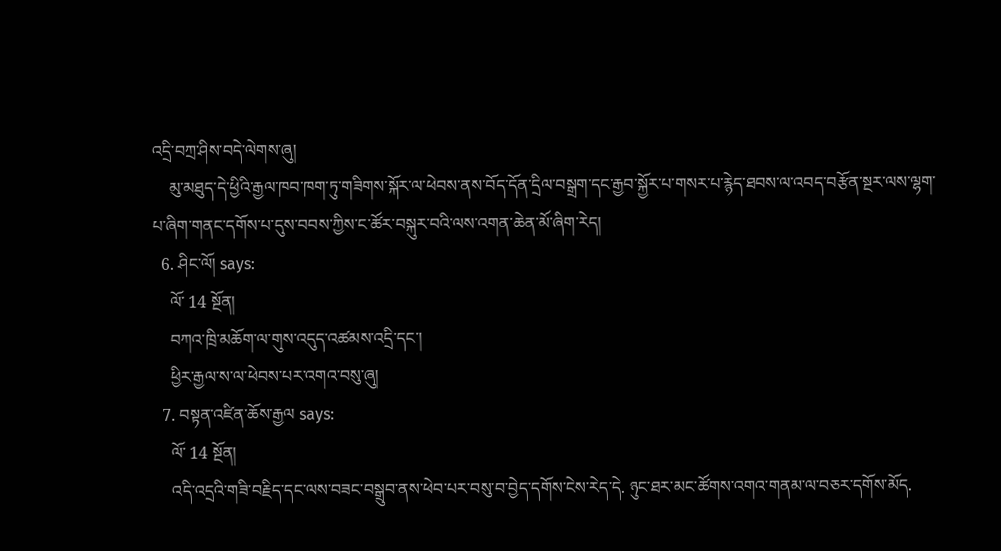འདྲི་བཀྲ་ཤིས་བདེ་ལེགས་ཞུ།
    མུ་མཐུད་དེ་ཕྱིའི་རྒྱལ་ཁབ་ཁག་ཏུ་གཟིགས་སྐོར་ལ་ཕེབས་ནས་བོད་དོན་དྲིལ་བསྒྲག་དང་རྒྱབ་སྐྱོར་པ་གསར་པ་རྙེད་ཐབས་ལ་འབད་བརྩོན་སྔར་ལས་ལྷག་པ་ཞིག་གནང་དགོས་པ་དུས་བབས་ཀྱིས་ང་ཚོར་བསྐུར་བའི་ལས་འགན་ཆེན་མོ་ཞིག་རེད།
  6. ཤིང་ལོ། says:
    ལོ་ 14 སྔོན།
    བཀའ་ཁྲི་མཆོག་ལ་གུས་འདུད་འཚམས་འདྲི་དང་།
    ཕྱིར་རྒྱལ་ས་ལ་ཕེབས་པར་འགའ་བསུ་ཞུ།
  7. བསྟན་འཛིན་ཆོས་རྒྱལ says:
    ལོ་ 14 སྔོན།
    འདི་འདྲའི་གཟི་བརྗིད་དང་ལས་བཟང་བསྒྲུབ་ནས་ཕེབ་པར་བསུ་བ་བྱེད་དགོས་ངེས་རེད་དེ. ཉུང་ཐར་མང་ཚོགས་འགའ་གནམ་ལ་བཅར་དགོས་མོད.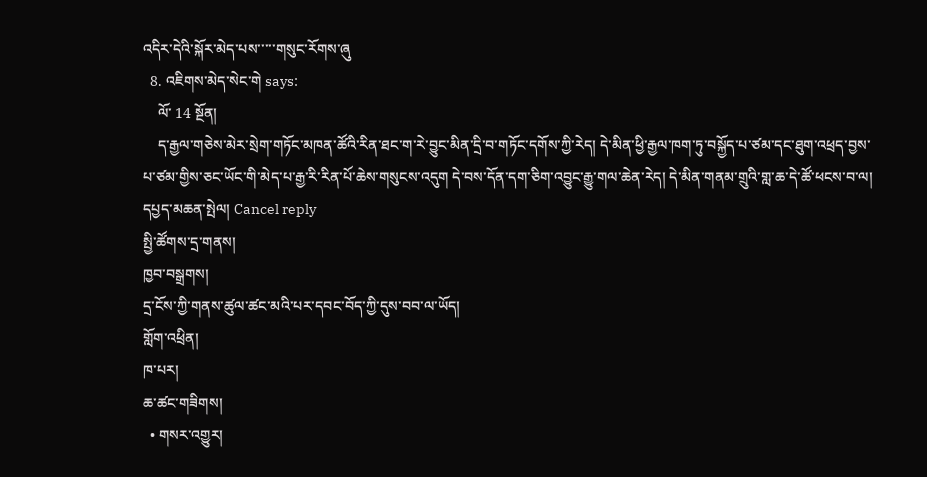འདིར་དེའི་སྐོར་མེད་པས་་་་་གསུང་རོགས་ཞུ
  8. འཇིགས་མེད་སེང་གེ says:
    ལོ་ 14 སྔོན།
    ད་རྒྱལ་གཅེས་མེར་སྲེག་གཏོང་མཁན་ཚོའི་རིན་ཐང་ག་རེ་བྱུང་མིན་དྲི་བ་གཏོང་དགོས་ཀྱི་རེད། དེ་མིན་ཕྱི་རྒྱལ་ཁག་ཏུ་བསྐྱོད་པ་ཙམ་དང་ཐུག་འཕྲད་བྱས་པ་ཙམ་གྱིས་ཅང་ཡོང་གི་མེད་པ་རྒྱ་རི་རིན་པོ་ཆེས་གསུངས་འདུག དེ་བས་དོན་དག་ཅིག་འབྱུང་རྒྱུ་གལ་ཆེན་རེད། དེ་མིན་གནམ་གྲུའི་གླ་ཆ་དེ་ཚོ་ཕངས་བ་ལ།
དཔྱད་མཆན་སྤེལ། Cancel reply
སྤྱི་ཚོགས་དྲ་གནས།
ཁྱབ་བསྒྲགས།
དྲ་ངོས་ཀྱི་གནས་ཚུལ་ཚང་མའི་པར་དབང་བོད་ཀྱི་དུས་བབ་ལ་ཡོད།
གློག་འཕྲིན།
ཁ་པར།
ཆ་ཚང་གཟིགས།
  • གསར་འགྱུར།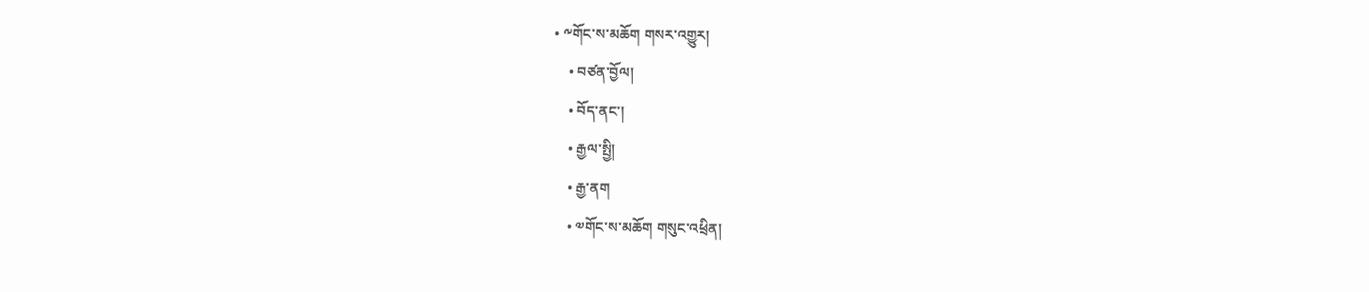• ༸གོང་ས་མཆོག གསར་འགྱུར།
    • བཙན་བྱོལ།
    • བོད་ནང་།
    • རྒྱལ་སྤྱི།
    • རྒྱ་ནག
    • ༧གོང་ས་མཆོག གསུང་འཕྲིན།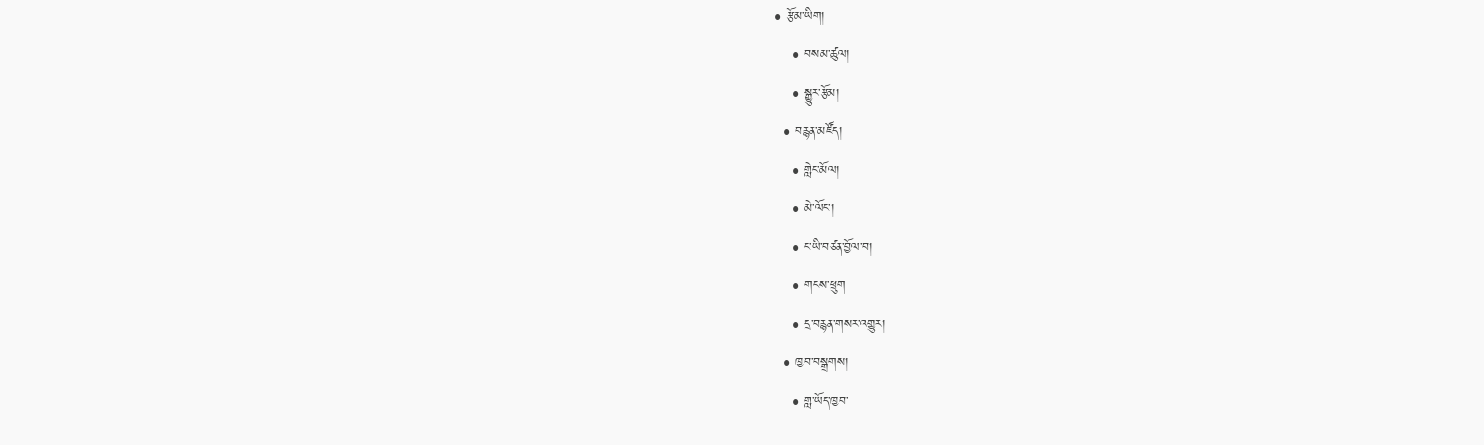• རྩོམ་ཡིག།
    • བསམ་ཚུལ།
    • སྒྱུར་རྩོམ།
  • བརྙན་མཛོད།
    • གླེང་མོལ།
    • མེ་ལོང་།
    • ང་ཡི་བཙན་བྱོལ་བ།
    • གངས་ཕྲུག
    • དྲ་བརྙན་གསར་འགྱུར།
  • ཁྱབ་བསྒྲགས།
    • གླ་ཡོད་ཁྱབ་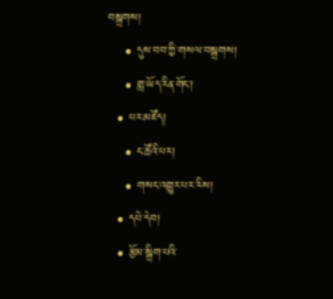བསྒྲགས།
    • དུས་བབ་ཀྱི་གསལ་བསྒྲགས།
    • གླ་ཡོད་རིན་གོང་།
  • པར་མཛོད།
    • ང་ཚོའི་པར།
    • གསང་འགྱུར་པར་རིས།
  • དཔེ་དེབ།
  • རྩོམ་སྒྲིག་པའི་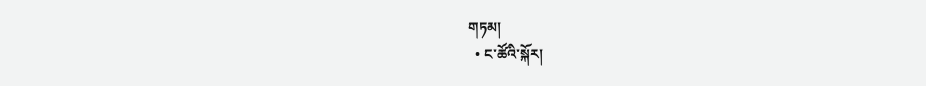གཏམ།
  • ང་ཚོའི་སྐོར།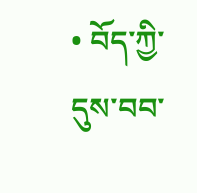• བོད་ཀྱི་དུས་བབ་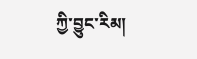ཀྱི་བྱུང་རིམ།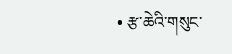• རྩ་ཆེའི་གསུང་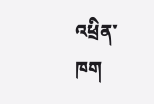འཕྲིན་ཁག